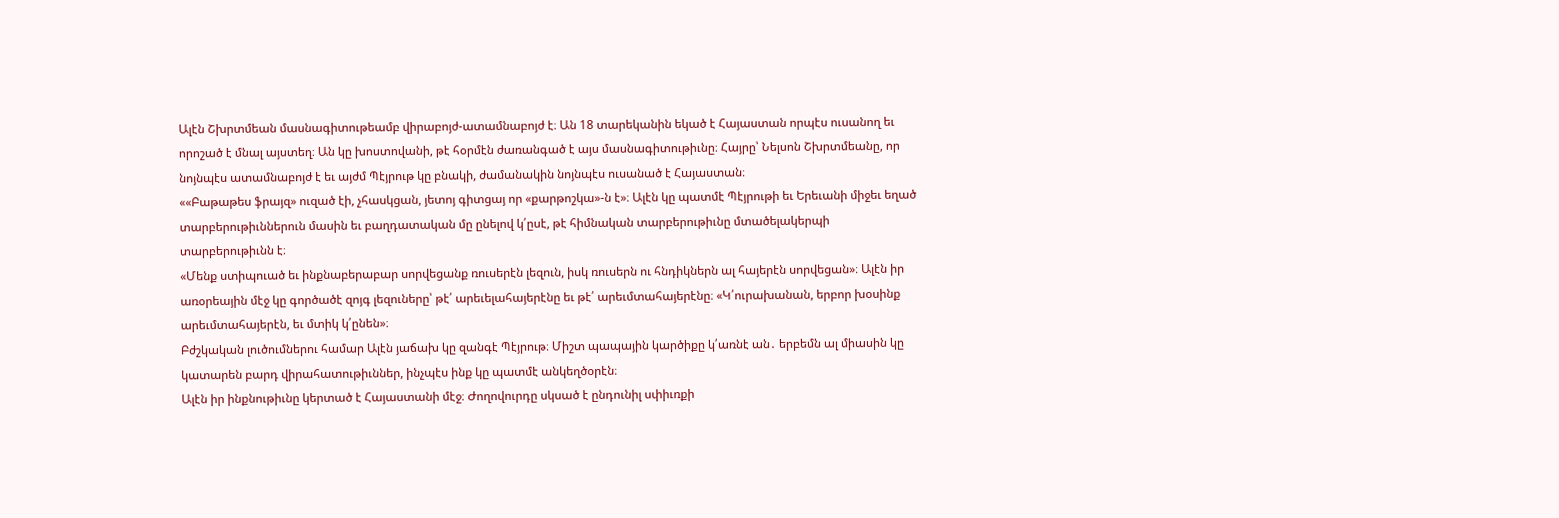Ալէն Շխրտմեան մասնագիտութեամբ վիրաբոյժ-ատամնաբոյժ է։ Ան 18 տարեկանին եկած է Հայաստան որպէս ուսանող եւ որոշած է մնալ այստեղ։ Ան կը խոստովանի, թէ հօրմէն ժառանգած է այս մասնագիտութիւնը։ Հայրը՝ Նելսոն Շխրտմեանը, որ նոյնպէս ատամնաբոյժ է եւ այժմ Պէյրութ կը բնակի, ժամանակին նոյնպէս ուսանած է Հայաստան։
««Բաթաթես ֆրայզ» ուզած էի, չհասկցան, յետոյ գիտցայ որ «քարթոշկա»-ն է»։ Ալէն կը պատմէ Պէյրութի եւ Երեւանի միջեւ եղած տարբերութիւններուն մասին եւ բաղդատական մը ընելով կ՛ըսէ, թէ հիմնական տարբերութիւնը մտածելակերպի տարբերութիւնն է։
«Մենք ստիպուած եւ ինքնաբերաբար սորվեցանք ռուսերէն լեզուն, իսկ ռուսերն ու հնդիկներն ալ հայերէն սորվեցան»։ Ալէն իր առօրեային մէջ կը գործածէ զոյգ լեզուները՝ թէ՛ արեւելահայերէնը եւ թէ՛ արեւմտահայերէնը։ «Կ՛ուրախանան, երբոր խօսինք արեւմտահայերէն, եւ մտիկ կ՛ընեն»։
Բժշկական լուծումներու համար Ալէն յաճախ կը զանգէ Պէյրութ։ Միշտ պապային կարծիքը կ՛առնէ ան․ երբեմն ալ միասին կը կատարեն բարդ վիրահատութիւններ, ինչպէս ինք կը պատմէ անկեղծօրէն։
Ալէն իր ինքնութիւնը կերտած է Հայաստանի մէջ։ Ժողովուրդը սկսած է ընդունիլ սփիւռքի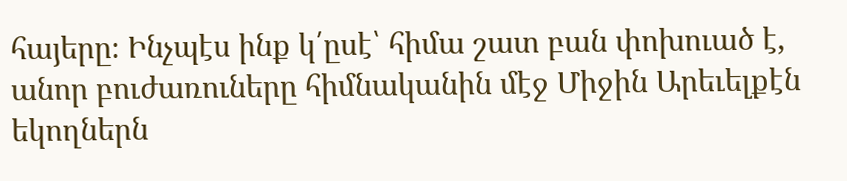հայերը։ Ինչպէս ինք կ՛ըսէ՝ հիմա շատ բան փոխուած է, անոր բուժառուները հիմնականին մէջ Միջին Արեւելքէն եկողներն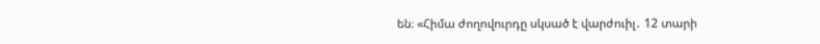են։ «Հիմա ժողովուրդը սկսած է վարժուիլ․ 12 տարի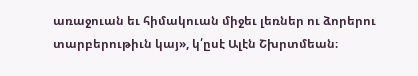առաջուան եւ հիմակուան միջեւ լեռներ ու ձորերու տարբերութիւն կայ», կ՛ըսէ Ալէն Շխրտմեան։